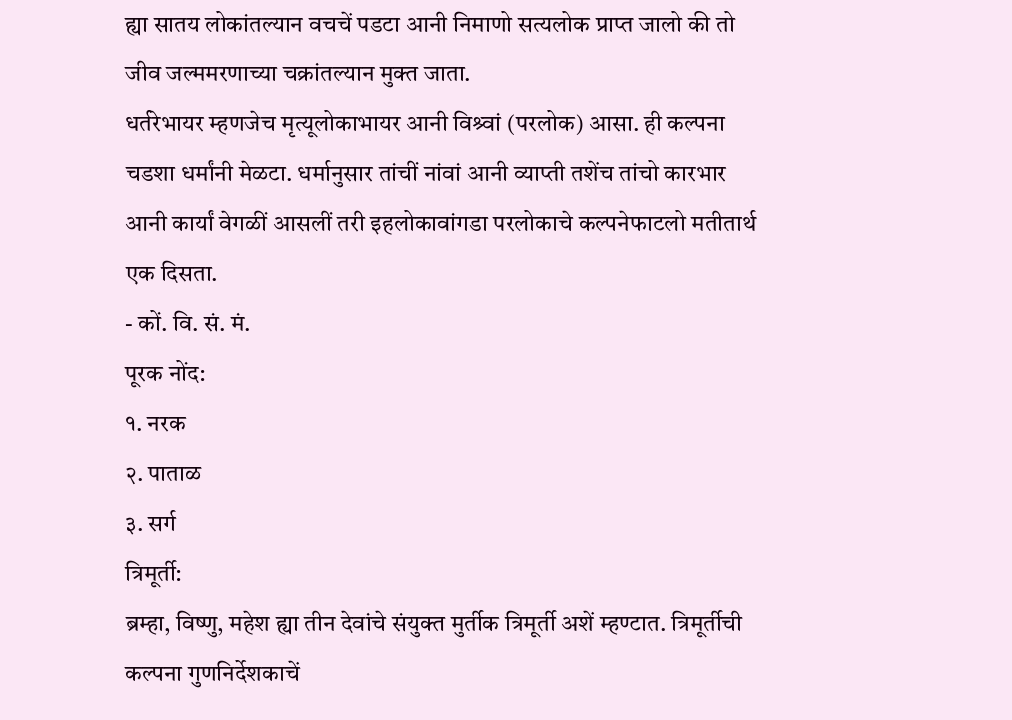ह्या सातय लोकांतल्यान वचचें पडटा आनी निमाणो सत्यलोक प्राप्त जालो की तो जीव जल्ममरणाच्या चक्रांतल्यान मुक्त जाता.
धर्तरेभायर म्हणजेच मृत्यूलोकाभायर आनी विश्र्वां (परलोक) आसा. ही कल्पना चडशा धर्मांनी मेळटा. धर्मानुसार तांचीं नांवां आनी व्याप्ती तशेंच तांचो कारभार आनी कार्यां वेगळीं आसलीं तरी इहलोकावांगडा परलोकाचे कल्पनेफाटलो मतीतार्थ एक दिसता.
- कों. वि. सं. मं.
पूरक नोंद:
१. नरक
२. पाताळ
३. सर्ग
त्रिमूर्ती:
ब्रम्हा, विष्णु, महेश ह्या तीन देवांचे संयुक्त मुर्तीक त्रिमूर्ती अशें म्हण्टात. त्रिमूर्तीची कल्पना गुणनिर्देशकाचें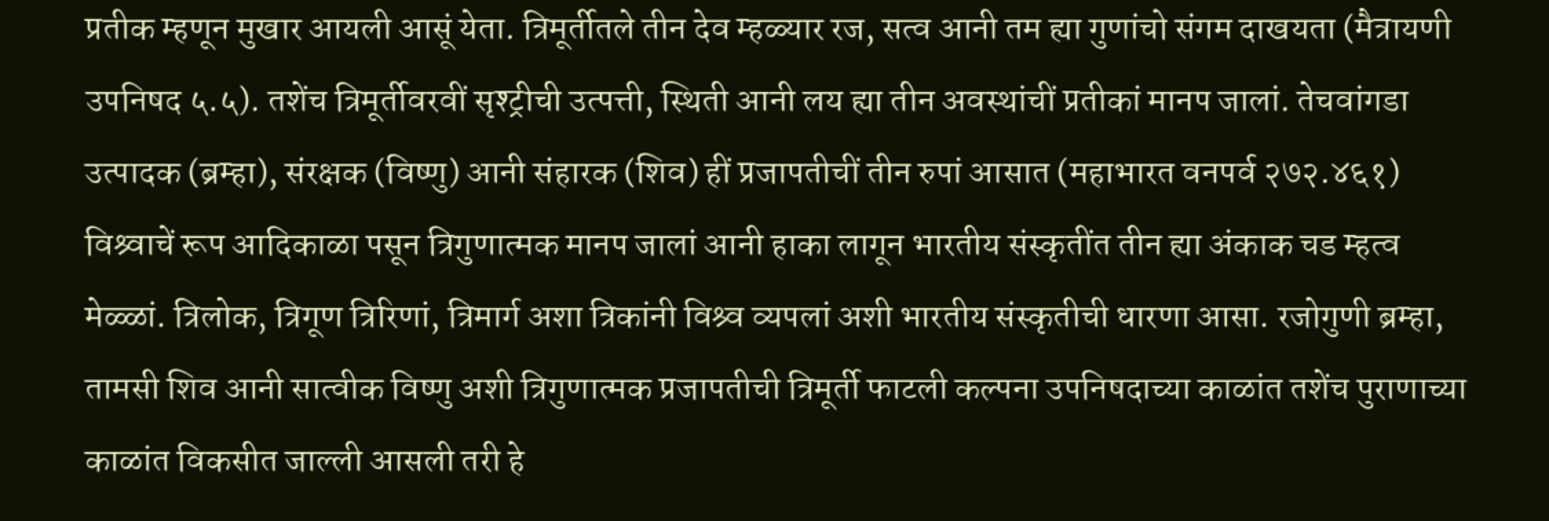प्रतीक म्हणून मुखार आयली आसूं येता. त्रिमूर्तीतले तीन देव म्हळ्यार रज, सत्व आनी तम ह्या गुणांचो संगम दाखयता (मैत्रायणी उपनिषद ५.५). तशेंच त्रिमूर्तीवरवीं सृश्ट्रीची उत्पत्ती, स्थिती आनी लय ह्या तीन अवस्थांचीं प्रतीकां मानप जालां. तेचवांगडा उत्पादक (ब्रम्हा), संरक्षक (विष्णु) आनी संहारक (शिव) हीं प्रजापतीचीं तीन रुपां आसात (महाभारत वनपर्व २७२.४६१) विश्र्वाचें रूप आदिकाळा पसून त्रिगुणात्मक मानप जालां आनी हाका लागून भारतीय संस्कृतींत तीन ह्या अंकाक चड म्हत्व मेळ्ळां. त्रिलोक, त्रिगूण त्रिरिणां, त्रिमार्ग अशा त्रिकांनी विश्र्व व्यपलां अशी भारतीय संस्कृतीची धारणा आसा. रजोगुणी ब्रम्हा, तामसी शिव आनी सात्वीक विष्णु अशी त्रिगुणात्मक प्रजापतीची त्रिमूर्ती फाटली कल्पना उपनिषदाच्या काळांत तशेंच पुराणाच्या काळांत विकसीत जाल्ली आसली तरी हे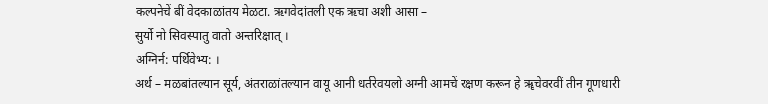कल्पनेचें बीं वेदकाळांतय मेळटा. ऋगवेदांतली एक ऋचा अशी आसा –
सुर्यो नो सिवस्पातु वातो अन्तरिक्षात् ।
अग्निर्न: पर्थिवेभ्य: ।
अर्थ – मळबांतल्यान सूर्य, अंतराळांतल्यान वायू आनी धर्तरेवयलो अग्नी आमचें रक्षण करून हे ॠचेवरवीं तीन गूणधारी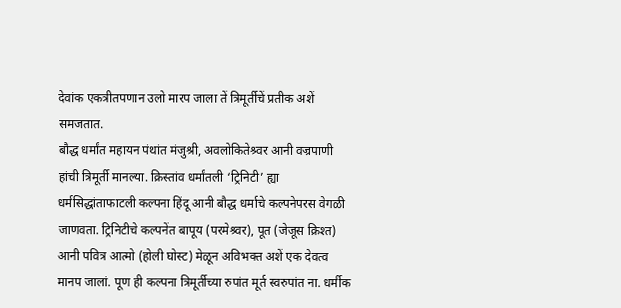देवांक एकत्रीतपणान उलो मारप जाला तें त्रिमूर्तीचें प्रतीक अशें समजतात.
बौद्ध धर्मांत महायन पंथांत मंजुश्री, अवलोकितेश्र्वर आनी वज्रपाणी हांची त्रिमूर्ती मानल्या. क्रिस्तांव धर्मांतली ‘ट्रिनिटी’ ह्या धर्मसिद्धांताफाटली कल्पना हिंदू आनी बौद्ध धर्माचे कल्पनेपरस वेगळी जाणवता. ट्रिनिटीचे कल्पनेंत बापूय (परमेश्र्वर), पूत (जेजूस क्रिश्त) आनी पवित्र आत्मो (होली घोस्ट) मेळून अविभक्त अशें एक देवत्व मानप जालां. पूण ही कल्पना त्रिमूर्तीच्या रुपांत मूर्त स्वरुपांत ना. धर्मीक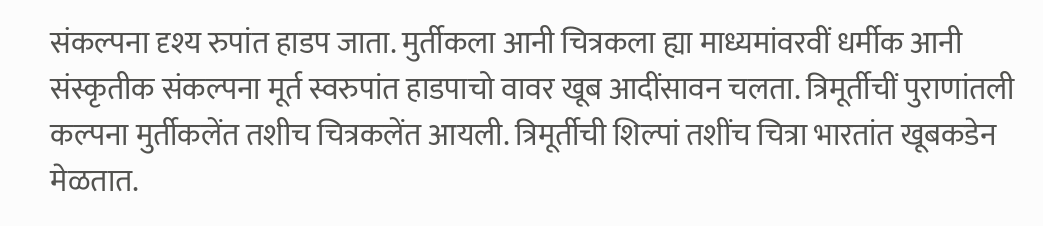संकल्पना दृश्य रुपांत हाडप जाता. मुर्तीकला आनी चित्रकला ह्या माध्यमांवरवीं धर्मीक आनी संस्कृतीक संकल्पना मूर्त स्वरुपांत हाडपाचो वावर खूब आदींसावन चलता. त्रिमूर्तीचीं पुराणांतली कल्पना मुर्तीकलेंत तशीच चित्रकलेंत आयली. त्रिमूर्तीची शिल्पां तशींच चित्रा भारतांत खूबकडेन मेळतात.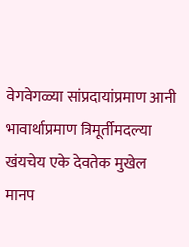वेगवेगळ्या सांप्रदायांप्रमाण आनी भावार्थाप्रमाण त्रिमूर्तीमदल्या खंयचेय एके देवतेक मुखेल मानप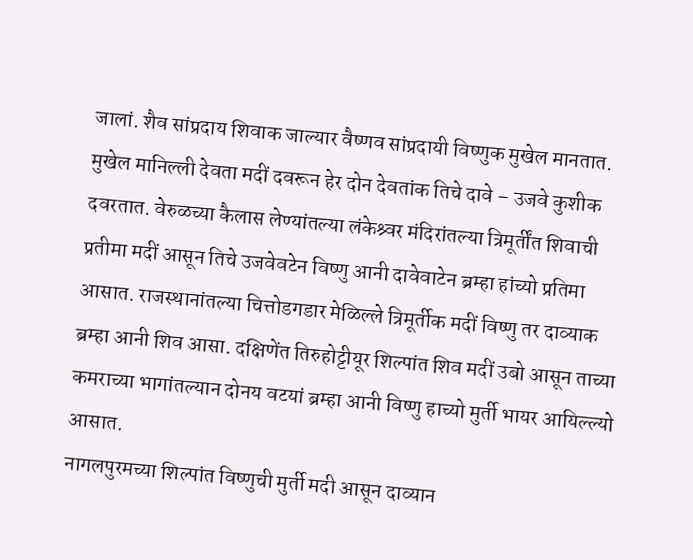जालां. शैव सांप्रदाय शिवाक जाल्यार वैष्णव सांप्रदायी विष्णुक मुखेल मानतात. मुखेल मानिल्ली देवता मदीं दवरून हेर दोन देवतांक तिचे दावे – उजवे कुशीक दवरतात. वेरुळच्या कैलास लेण्यांतल्या लंकेश्र्वर मंदिरांतल्या त्रिमूर्तींत शिवाची प्रतीमा मदीं आसून तिचे उजवेवटेन विष्णु आनी दावेवाटेन ब्रम्हा हांच्यो प्रतिमा आसात. राजस्थानांतल्या चित्तोडगडार मेळिल्ले त्रिमूर्तीक मदीं विष्णु तर दाव्याक ब्रम्हा आनी शिव आसा. दक्षिणेंत तिरुहोट्टीयूर शिल्पांत शिव मदीं उबो आसून ताच्या कमराच्या भागांतल्यान दोनय वटयां ब्रम्हा आनी विष्णु हाच्यो मुर्ती भायर आयिल्ल्यो आसात.
नागलपुरमच्या शिल्पांत विष्णुची मुर्ती मदी आसून दाव्यान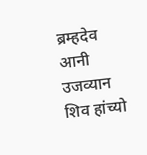ब्रम्हदेव आनी उजव्यान शिव हांच्यो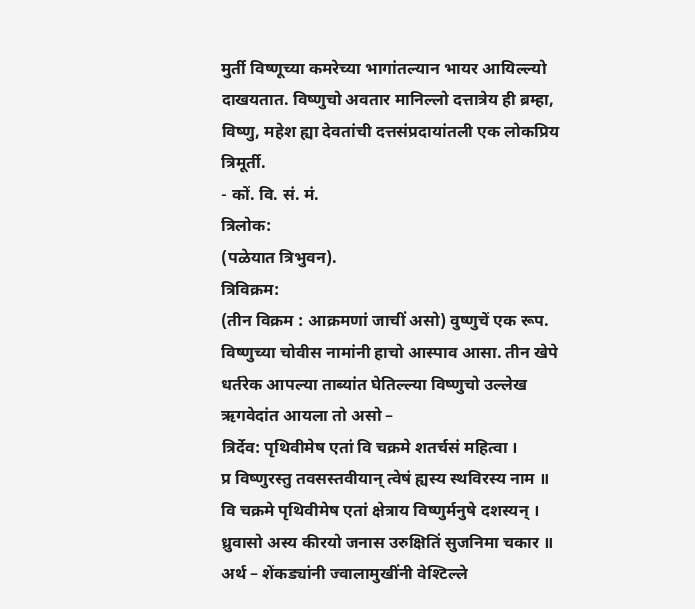मुर्ती विष्णूच्या कमरेच्या भागांतल्यान भायर आयिल्ल्यो दाखयतात. विष्णुचो अवतार मानिल्लो दत्तात्रेय ही ब्रम्हा, विष्णु, महेश ह्या देवतांची दत्तसंप्रदायांतली एक लोकप्रिय त्रिमूर्ती.
- कों. वि. सं. मं.
त्रिलोक:
(पळेयात त्रिभुवन).
त्रिविक्रम:
(तीन विक्रम : आक्रमणां जाचीं असो) वुष्णुचें एक रूप. विष्णुच्या चोवीस नामांनी हाचो आस्पाव आसा. तीन खेपे धर्तरेक आपल्या ताब्यांत घेतिल्ल्या विष्णुचो उल्लेख ऋगवेदांत आयला तो असो –
त्रिर्देव: पृथिवीमेष एतां वि चक्रमे शतर्चसं महित्वा ।
प्र विष्णुरस्तु तवसस्तवीयान् त्वेषं ह्यस्य स्थविरस्य नाम ॥
वि चक्रमे पृथिवीमेष एतां क्षेत्राय विष्णुर्मनुषे दशस्यन् ।
ध्रुवासो अस्य कीरयो जनास उरुक्षितिं सुजनिमा चकार ॥
अर्थ – शेंकड्यांनी ज्वालामुखींनी वेश्टिल्ले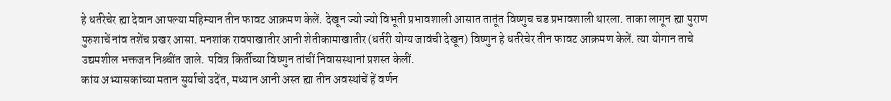हे धर्तरेचेर ह्या देवान आपल्या महिम्यान तीन फावट आक्रमण केलें. देखून ज्यो ज्यो विभूती प्रभावशाली आसात तातूंत विष्णुच चड प्रभावशाली थारला. ताका लागून ह्या पुराण पुरुशाचें नांव तशेंच प्रखर आसा. मनशांक रावपाखातीर आनी शेतीकामाखातीर (धर्तरी योग्य जावंची देखून) विष्णुन हे धर्तरेचेर तीन फावट आक्रमण केलें. त्या योगान ताचे उद्यमशील भक्तजन निश्र्चींत जाले. पवित्र किर्तीच्या विष्णुन तांचीं निवासस्थानां प्रशस्त केलीं.
कांय अभ्यासकांच्या मतान सुर्याचो उदेंत, मध्यान आनी अस्त ह्या तीन अवस्थांचें हें वर्णन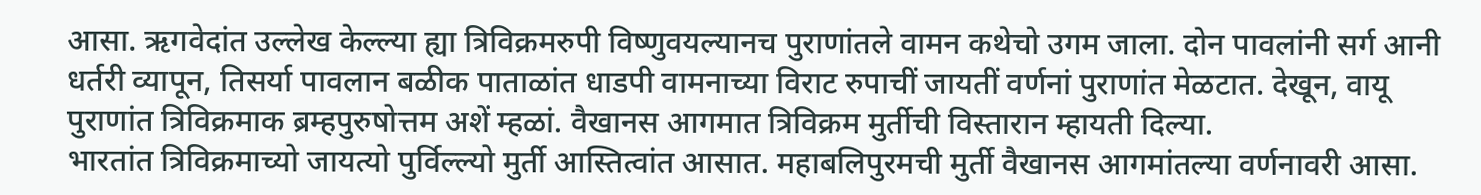आसा. ऋगवेदांत उल्लेख केल्ल्या ह्या त्रिविक्रमरुपी विष्णुवयल्यानच पुराणांतले वामन कथेचो उगम जाला. दोन पावलांनी सर्ग आनी धर्तरी व्यापून, तिसर्या पावलान बळीक पाताळांत धाडपी वामनाच्या विराट रुपाचीं जायतीं वर्णनां पुराणांत मेळटात. देखून, वायू पुराणांत त्रिविक्रमाक ब्रम्हपुरुषोत्तम अशें म्हळां. वैखानस आगमात त्रिविक्रम मुर्तीची विस्तारान म्हायती दिल्या.
भारतांत त्रिविक्रमाच्यो जायत्यो पुर्विल्ल्यो मुर्ती आस्तित्वांत आसात. महाबलिपुरमची मुर्ती वैखानस आगमांतल्या वर्णनावरी आसा.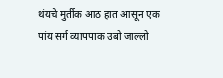थंयचे मुर्तीक आठ हात आसून एक पांय सर्ग व्यापपाक उबो जाल्लो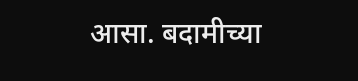आसा. बदामीच्या